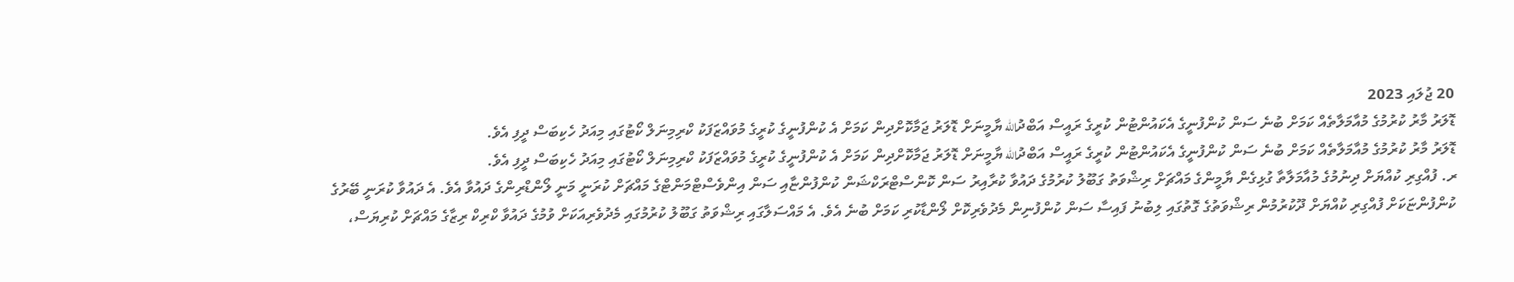20 ޖުލައި 2023
ޑޮލަރު މާރު ކުރުމުގެ މުއާމަލާތެއް ކަމަށް ބުނެ ސަން ކުންފުނީގެ އެކައުންޓުން ކުރީގެ ރައީސް އަބްދުالله ޔާމީނަށް ޑޮލަރު ޖަމާކޮށްދިން ކަމަށް އެ ކުންފުނީގެ ކުރީގެ މުވައްޒަފަކު ކްރިމިނަލް ކޯޓުގައި މިއަދު ހެކިބަސް ދީފި އެވެ.
ޑޮލަރު މާރު ކުރުމުގެ މުއާމަލާތެއް ކަމަށް ބުނެ ސަން ކުންފުނީގެ އެކައުންޓުން ކުރީގެ ރައީސް އަބްދުالله ޔާމީނަށް ޑޮލަރު ޖަމާކޮށްދިން ކަމަށް އެ ކުންފުނީގެ ކުރީގެ މުވައްޒަފަކު ކްރިމިނަލް ކޯޓުގައި މިއަދު ހެކިބަސް ދީފި އެވެ.
ރ. ފުއްގިރި ކުއްޔަށް ދިނުމުގެ މުއާމަލާތާ ގުޅިގެން ޔާމީންގެ މައްޗަށް ރިޝްވަތު ގަބޫލު ކުރުމުގެ ދައުވާ ކުރާއިރު ސަން ކޮންސްޓްރަކްޝަން ކުންފުންޏާއި ސަން އިންވެސްޓްމަންޓްގެ މައްޗަށް ކުރަނީ މަނީ ލޯންޑްރިންގެ ދައުވާ އެވެ. އެ ދައުވާ ކުރަނީ ބޭރުގެ ކުންފުންޏަކަށް ފުއްގިރި ކުއްޔަށް ދޫކުރުމުން ރިޝްވަތުގެ ގޮތުގައި ލިބުނު ފައިސާ ސަން ކުންފުނިން މެދުވެރިކޮށް ލޯންޑާކުރި ކަމަށް ބުނެ އެވެ. އެ މައްސަލާގައި ރިޝްވަތު ގަބޫލު ކުރުމުގައި މެދުވެރިއަކަށް ވުމުގެ ދައުވާ ކްރިކް ރިޒާގެ މައްޗަށް ކުރިޔަސް،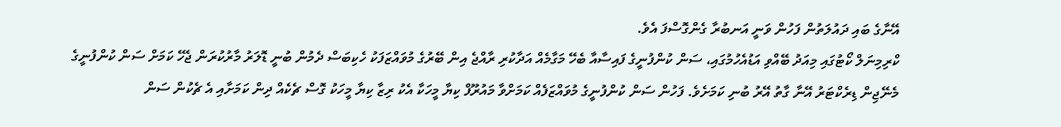އޭނާގެ ބައި ދައުލަތުން ފަހުން ވަނީ އަނބުރާ ގެންގޮސްފަ އެވެ.
ކްރިމިނަލް ކޯޓުގައި މިއަދު ބޭއްވި އަޑުއެހުމުގައި، ސަން ކުންފުނީގެ ފައިސާއާ ބެހޭ މަގާމެއް އަދާކުރި ރާއްޖެ އިން ބޭރުގެ މުވައްޒަފަކު ހެކިބަސް ދެމުން ބުނީ ޑޮލަރު މާރުކުރަން ޖެހޭ ކަމަށް ސަން ކުންފުނީގެ މެނޭޖިން ޑިރެކްޓަރު އޭނާ ގާތު އޭރު ބުނި ކަމަށެވެ. ފަހުން ސަން ކުންފުނީގެ މުވައްޒަފެއް ކަމަށްވާ މައުރޫފް ކިޔާ މީހަކާ އެކު ރިޒާ ކިޔާ މީހަކު ގޮސް ޗެކެއް ދިން ކަމަށާއި އެ ޗެކުން ސަން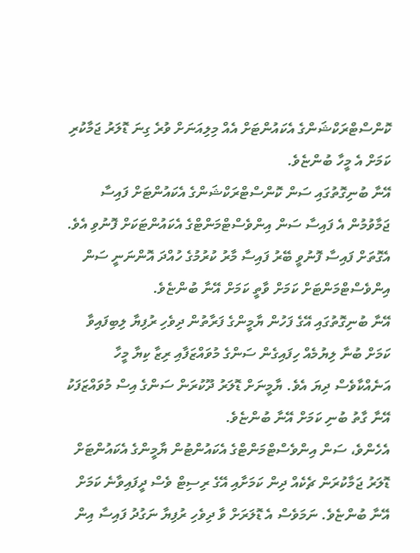ކޮންސްޓްރަކްޝަންގެ އެކައުންޓަށް އެއް މިލިއަނަށް ވުރެ ގިނަ ޑޮލަރު ޖަމާކުރި ކަމަށް އެ މީހާ ބުންޏެވެ.
އޭނާ ބުނިގޮތުގައި ސަން ކޮންސްޓްރަކްޝަންގެ އެކައުންޓަށް ފައިސާ ޖަމާވުމުން އެ ފައިސާ ސަން އިންވެސްޓްމަންޓްގެ އެކައުންޓަކަށް ފޮނުވި އެވެ. އެގޮތަށް ފައިސާ ފޮނުވީ ބޭރު ފައިސާ މާރު ކުރުމުގެ ހުއްދަ އޮންނަނީ ސަން އިންވެސްޓްމަންޓަށް ކަމަށް ވާތީ ކަމަށް އޭނާ ބުންޏެވެ.
އޭނާ ބުނިގޮތުގައި އޭގެ ފަހުން ޔާމީންގެ ފަރާތުން ދިވެހި ރުފިޔާ ލިބިފައިވާ ކަމަށް ބުނާ ލިޔުމެއް ހިފައިގެން ސަންގެ މުވައްޒަފާއި ރިޒާ ކިޔާ މީހާ އަނެއްކާވެސް ދިޔަ އެވެ. ޔާމީނަށް ޑޮލަރު ދޫކުރަން ސަންގެ އިސް މުވައްޒަފަކު އޭނާ ގާތު ބުނި ކަމަށް އޭނާ ބުންޏެވެ.
އެހެންވެ، ސަން އިންވެސްޓްމަންޓްގެ އެކައުންޓުން ޔާމީންގެ އެކައުންޓަށް ޑޮލަރު ޖަމާކުރަން ޗެކެއް ދިން ކަމަށާއި އޭގެ ރިސިޓް ވެސް ދީފައިވާނެ ކަމަށް އޭނާ ބުންޏެވެ. ނަމަވެސް އެ ޑޮލަރަށް ވާ ދިވެހި ރުފިޔާ ނަގުދު ފައިސާ އިން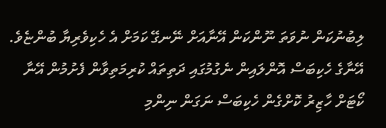ލިބުނުކަން ނުވަތަ ނޫންކަން އޭނާއަށް ނޭނގޭ ކަމަށް އެ ހެކިވެރިޔާ ބުންޏެވެ.
އޭނާގެ ހެކިބަސް އޮންލައިން ނެގުމުގައި ދަތިތައް ކުރިމަތިވާން ފެށުމުން އޭނާ ކޯޓަށް ހާޒިރު ކޮށްގެން ހެކިބަސް ނަގަން ނިންމި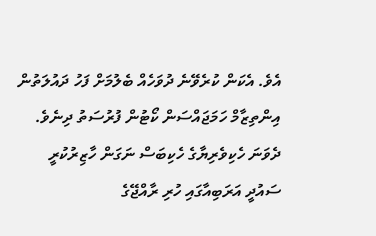އެވެ. އެކަން ކުރެވޭނެ ދުވަހެއް ބެލުމަށް ފަހު ދައުލަތުން އިންތިޒާމް ހަމަޖައްސަން ކޯޓުން ފުރުސަތު ދިނެވެ.
ދެވަނަ ހެކިވެރިޔާގެ ހެކިބަސް ނަގަން ހާޒިރުކުރީ ސައުދީ އަރަބިއާގައި ހުރި ރާއްޖޭގެ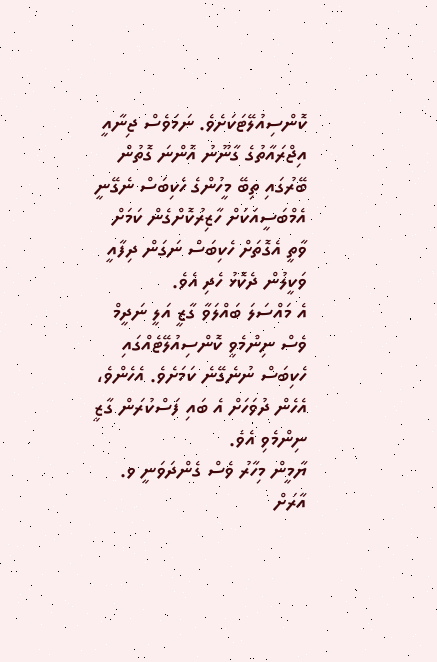ކޮންސިއުލޭޓަކަށެވެ. ނަމަވެސް ޖިނާއީ އިޖްރައާތުގެ ގާނޫނު އޮންނަ ގޮތުން ބޭރުގައި ތިބޭ މީހުންގެ ހެކިބަސް ނެގޭނީ އެމްބަސީއަކަށް ހާޒިރުކޮށްގެން ކަމަށް ވާތީ އެގޮތަށް ހެކިބަސް ނަގަން ދިފާއީ ވަކީލުން ދެކޮޅު ހެދި އެވެ.
އެ މައްސަލަ ބައްލަވާ ގާޒީ އަލީ ނަދީމް ވެސް ނިންމެވީ ކޮންސިއުލޭޓެއްގައި ހެކިބަސް ނުނެގޭނެ ކަމަށެވެ. އެހެންވެ، އެހެން ދުވަހަށް އެ ބައި ފަސްކުރަން ގާޒީ ނިންމެވި އެވެ.
ޔާމީން މިހާރު ވެސް ގެންދަވަނީ ވ. އާރަށް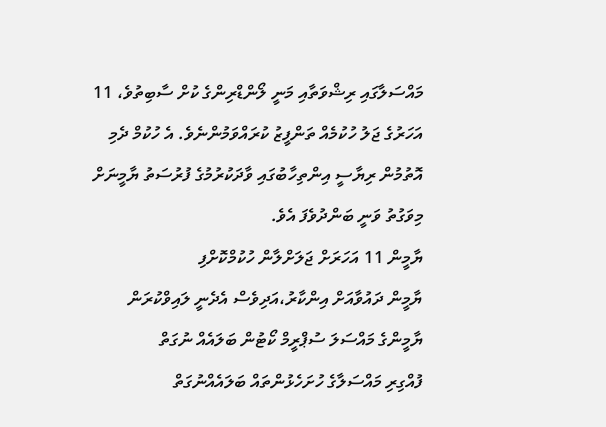މައްސަލާގައި ރިޝްވަތާއި މަނީ ލޯންޑްރިންގެ ކުށް ސާބިތުވެ، 11 އަހަރުގެ ޖަލު ހުކުމެއް ތަންފީޒު ކުރައްވަމުންނެވެ. އެ ހުކުމް ދެމި އޮތުމުން ރިޔާސީ އިންތިހާބުގައި ވާދަކުރުމުގެ ފުރުސަތު ޔާމީނަށް މިވަގުތު ވަނީ ބަންދުވެފަ އެވެ.
ޔާމީން 11 އަހަރަށް ޖަލަށްލާން ހުކުމްކޮށްފި
ޔާމީން ދައުވާއަށް އިންކާރު،އަދިވެސް އެދެނީ ލައިވްކުރަން
ޔާމީންގެ މައްސަލަ ސުޕްރީމް ކޯޓުން ބަލައެއް ނުގަތް
ފުއްގިރި މައްސަލާގެ ހުށަހެޅުންތައް ބަލައެއްނުގަތް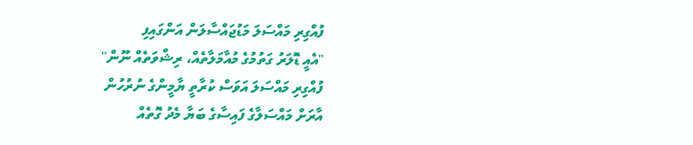ފުއްގިރި މައްސަލަ މަޑުޖައްސާލަން އަންގައިފި
"އެއީ ޑޮލަރު ގަތުމުގެ މުއާމަލާތެއް، ރިޝްވަތެއް ނޫން"
ފުއްގިރި މައްސަލަ އަވަސް ކުރާތީ ޔާމީންގެ ނުރުހުން
އާރަށް މައްސަލާގެ ފައިސާގެ ބަޔާ މެދު ގޮތެއް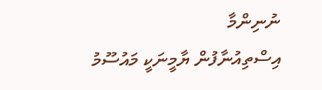ނުނިންމާ
އިސްތިއުނާފުން ޔާމީނަކީ މައުސޫމު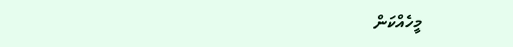މީހެއްކަން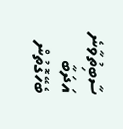ސާބިތުވާނެ
އަދަބާ ބެހޭގޮތުން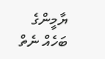ޔާމީންގެ ބަހެއް ނެތް